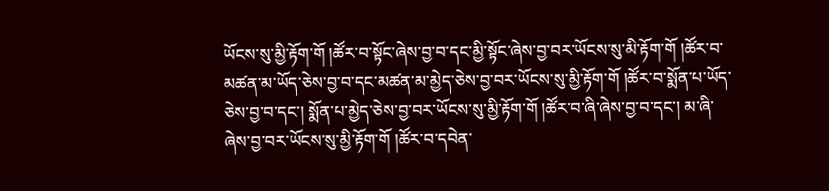ཡོངས་སུ་མྱི་རྟོག་གོ །ཚོར་བ་སྟོང་ཞེས་བྱ་བ་དང་མྱི་སྟོང་ཞེས་བྱ་བར་ཡོངས་སུ་མི་རྟོག་གོ །ཚོར་བ་མཚན་མ་ཡོད་ཅེས་བྱ་བ་དང་མཚན་མ་མྱེད་ཅེས་བྱ་བར་ཡོངས་སུ་མྱི་རྟོག་གོ །ཚོར་བ་སྨོན་པ་ཡོད་ཅེས་བྱ་བ་དང་། སྨོན་པ་མྱེད་ཅེས་བྱ་བར་ཡོངས་སུ་མྱི་རྟོག་གོ །ཚོར་བ་ཞི་ཞེས་བྱ་བ་དང་། མ་ཞི་ཞེས་བྱ་བར་ཡོངས་སུ་མྱི་རྟོག་གོ །ཚོར་བ་དབེན་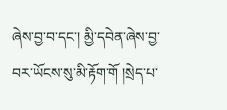ཞེས་བྱ་བ་དང་། མྱི་དབེན་ཞེས་བྱ་བར་ཡོངས་སུ་མི་རྟོག་གོ །སྲེད་པ་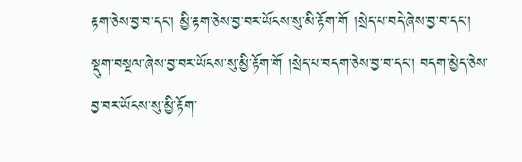རྟག་ཅེས་བྱ་བ་དང་། མྱི་རྟག་ཅེས་བྱ་བར་ཡོངས་སུ་མི་རྟོག་གོ །སྲེད་པ་བདེ་ཞེས་བྱ་བ་དང་། སྡུག་བསྔལ་ཞེས་བྱ་བར་ཡོངས་སུ་མྱི་རྟོག་གོ །སྲེད་པ་བདག་ཅེས་བྱ་བ་དང་། བདག་མྱེད་ཅེས་བྱ་བར་ཡོངས་སུ་མྱི་རྟོག་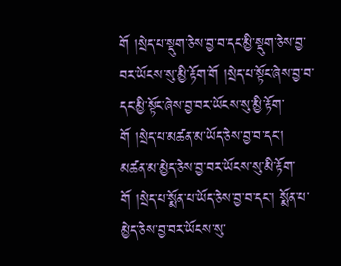གོ །སྲེད་པ་སྡུག་ཅེས་བྱ་བ་དང་མྱི་སྡུག་ཅེས་བྱ་བར་ཡོངས་སུ་མྱི་རྟོག་གོ །སྲེད་པ་སྟོང་ཞེས་བྱ་བ་དང་མྱི་སྟོང་ཞེས་བྱ་བར་ཡོངས་སུ་མྱི་རྟོག་གོ །སྲེད་པ་མཚན་མ་ཡོད་ཅེས་བྱ་བ་དང་། མཚན་མ་མྱེད་ཅེས་བྱ་བར་ཡོངས་སུ་མི་རྟོག་གོ །སྲེད་པ་སྨོན་པ་ཡོད་ཅེས་བྱ་བ་དང་། སྨོན་པ་མྱེད་ཅེས་བྱ་བར་ཡོངས་སུ་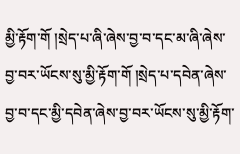མྱི་རྟོག་གོ །སྲེད་པ་ཞི་ཞེས་བྱ་བ་དང་མ་ཞི་ཞེས་བྱ་བར་ཡོངས་སུ་མྱི་རྟོག་གོ །སྲེད་པ་དབེན་ཞེས་བྱ་བ་དང་མྱི་དབེན་ཞེས་བྱ་བར་ཡོངས་སུ་མྱི་རྟོག་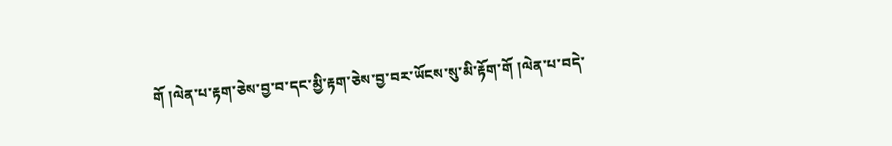གོ །ལེན་པ་རྟག་ཅེས་བྱ་བ་དང་མྱི་རྟག་ཅེས་བྱ་བར་ཡོངས་སུ་མི་རྟོག་གོ །ལེན་པ་བདེ་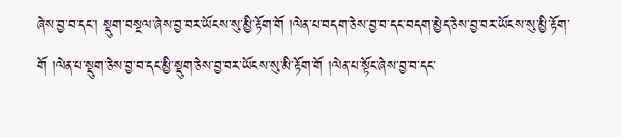ཞེས་བྱ་བ་དང་། སྡུག་བསྔལ་ཞེས་བྱ་བར་ཡོངས་སུ་མྱི་རྟོག་གོ །ལེན་པ་བདག་ཅེས་བྱ་བ་དང་བདག་མྱེད་ཅེས་བྱ་བར་ཡོངས་སུ་མྱི་རྟོག་གོ །ལེན་པ་སྡུག་ཅེས་བྱ་བ་དང་མྱི་སྡུག་ཅེས་བྱ་བར་ཡོངས་སུ་མི་རྟོག་གོ །ལེན་པ་སྟོང་ཞེས་བྱ་བ་དང་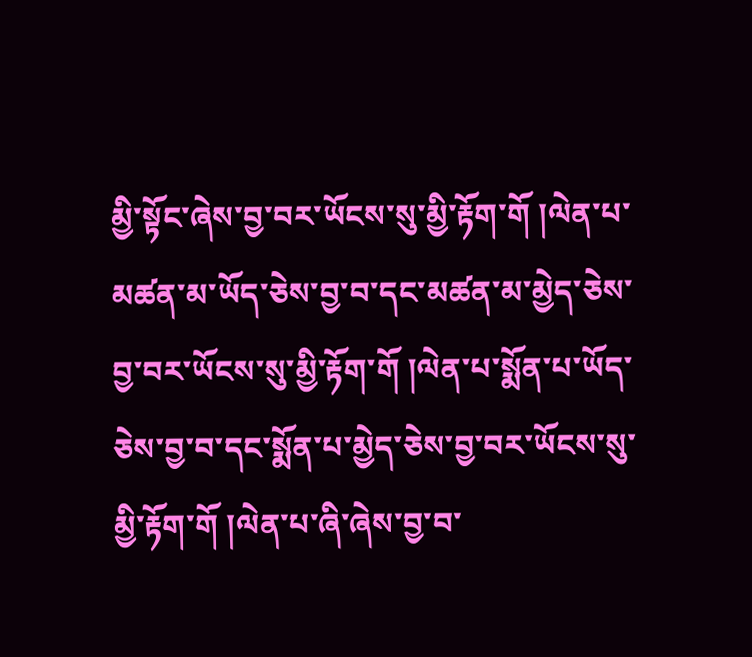མྱི་སྟོང་ཞེས་བྱ་བར་ཡོངས་སུ་མྱི་རྟོག་གོ །ལེན་པ་མཚན་མ་ཡོད་ཅེས་བྱ་བ་དང་མཚན་མ་མྱེད་ཅེས་བྱ་བར་ཡོངས་སུ་མྱི་རྟོག་གོ །ལེན་པ་སྨོན་པ་ཡོད་ཅེས་བྱ་བ་དང་སྨོན་པ་མྱེད་ཅེས་བྱ་བར་ཡོངས་སུ་མྱི་རྟོག་གོ །ལེན་པ་ཞི་ཞེས་བྱ་བ་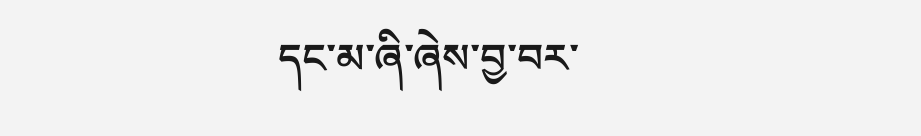དང་མ་ཞི་ཞེས་བྱ་བར་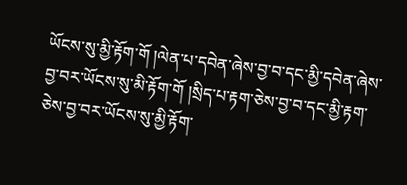ཡོངས་སུ་མྱི་རྟོག་གོ །ལེན་པ་དབེན་ཞེས་བྱ་བ་དང་མྱི་དབེན་ཞེས་བྱ་བར་ཡོངས་སུ་མི་རྟོག་གོ །སྲིད་པ་རྟག་ཅེས་བྱ་བ་དང་མྱི་རྟག་ཅེས་བྱ་བར་ཡོངས་སུ་མྱི་རྟོག་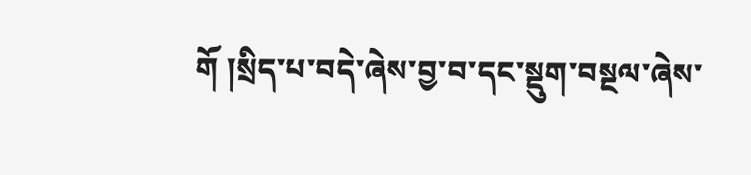གོ །སྲིད་པ་བདེ་ཞེས་བྱ་བ་དང་སྡུག་བསྔལ་ཞེས་